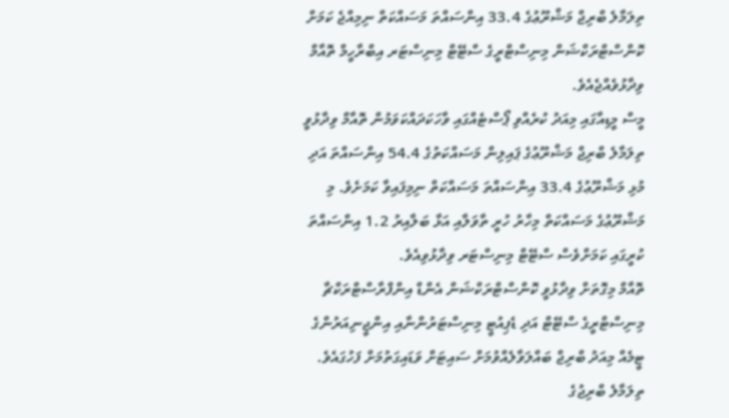ތިލަމާލެ ބްރިޖް މަޝްރޫޢުގެ 33.4 އިންސައްތަ މަސައްކަތް ނިމިއްޖެ ކަމަށް ކޮންސްޓްރަކްޝަން މިނިސްޓްރީގެ ސްޓޭޓް މިނިސްޓަރ އިބްރާހީމް ތޮއާމް ވިދާޅުވެއްޖެއެވެ.
މީސް މީޑިއާގައި މިއަދު ކުރެއްވި ޕޯސްޓެއްގައި ވާހަކަދައްކަވަމުން ތޮއާމް ވިދާޅުވީ ތިލަމާލެ ބްރިޖް މަޝްރޫޢުގެ ޕައިލިން މަސައްކަތުގެ 54.4 އިންސައްތަ އަދި މުޅި މަޝްރޫޢުގެ 33.4 އިންސައްތަ މަސައްކަތް ނިމިފައިވާ ކަމަށެވެ. މި މަޝްރޫޢުގެ މަސައްކަތް މިހާރު ހުރީ ތާވަލާއި އަޅާ ބަލާއިރު 1.2 އިންސައްތަ ކުރީގައި ކަމަށްވެސް ސްޓޭޓް މިނިސްޓަރ ވިދާޅުވިއެވެ.
ތޮއާމް މިގޮތަށް ވިދާޅުވީ ކޮންސްޓްރަކްޝަން އެންޑް އިންފްރާސްޓްރަކްޗާ މިނިސްޓްރީގެ ސްޓޭޓް އަދި ޑެޕިއުޓީ މިނިސްޓަރުންނާއި އިންޖީނިއަރުންގެ ޓީމެއް މިއަދު ބްރިޖް ބައްލަވާލެއްވުމަށް ސައިޓަށް ވަޑައިގަތުމަށް ފަހުގައެވެ.
ތިލަމާލެ ބްރިޖުގެ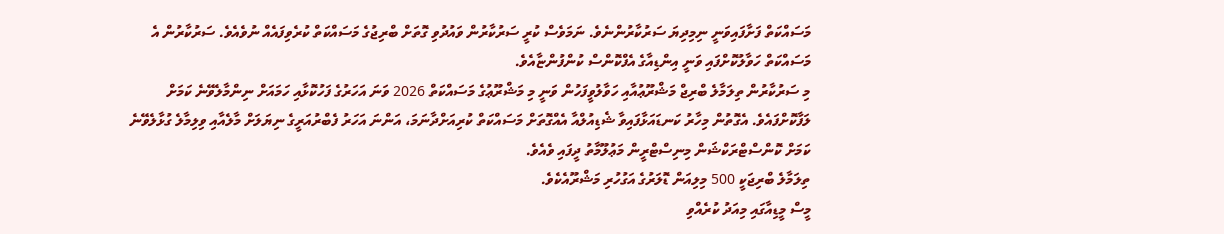މަސައްކަތް ފަށާފައިވަނީ ނިމިދިޔަ ސަރުކާރުންނެވެ. ނަމަވެސް ކުރީ ސަރުކާރުން ވައުދުވި ގޮތަށް ބްރިޖުގެ މަސައްކަތް ކުރެވިފައެއް ނުވެއެވެ. ސަރުކާރުން އެ މަސައްކަތް ހަވާލުކޮށްފައި ވަނީ އިންޑިއާގެ އެފްކޮންސް ކުންފުންޏާއެވެ.
މި ސަރުކާރުން ތިލަމާލެ ބްރިޖް މަޝްރޫޢުއާއި ހަވާލުވީފަހުން ވަނީ މި މަޝްރޫޢުގެ މަސައްކަތް 2026 ވަނަ އަހަރުގެ ފަހުކޮޅާއި ހަމައަށް ނިންމާލެވޭނެ ކަމަށް ލަފާކޮށްފައެވެ. އެގޮތުން މިހާރު ކަނޑައަޅާފައިވާ ޝެޑިއުލްއާ އެއްގޮތަށް މަސައްކަތް ކުރިއަށްދާނަމަ، އަންނަ އަހަރު ފެބްރުއަރީގެ ނިޔަލަށް މާލެއާއި ވިލިމާލެ ގުޅާލެވޭނެ ކަމަށް ކޮންސްޓްރަކްޝަން މިނިސްޓްރީން މަޢުލޫމާތު ދީފައި ވެއެވެ.
ތިލަމާލެ ބްރިޖަކީ 500 މިލިއަން ޑޮލަރުގެ އަގުހުރި މަޝްރޫއެކެވެ.
މީސް މީޑިއާގައި މިއަދު ކުރެއްވި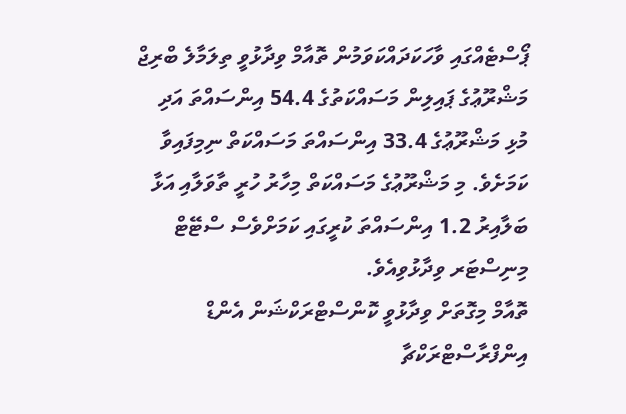ޕޯސްޓެއްގައި ވާހަކަދައްކަވަމުން ތޮއާމް ވިދާޅުވީ ތިލަމާލެ ބްރިޖް މަޝްރޫޢުގެ ޕައިލިން މަސައްކަތުގެ 54.4 އިންސައްތަ އަދި މުޅި މަޝްރޫޢުގެ 33.4 އިންސައްތަ މަސައްކަތް ނިމިފައިވާ ކަމަށެވެ. މި މަޝްރޫޢުގެ މަސައްކަތް މިހާރު ހުރީ ތާވަލާއި އަޅާ ބަލާއިރު 1.2 އިންސައްތަ ކުރީގައި ކަމަށްވެސް ސްޓޭޓް މިނިސްޓަރ ވިދާޅުވިއެވެ.
ތޮއާމް މިގޮތަށް ވިދާޅުވީ ކޮންސްޓްރަކްޝަން އެންޑް އިންފްރާސްޓްރަކްޗާ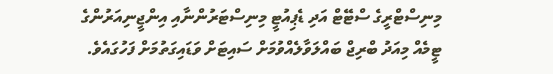މިނިސްޓްރީގެ ސްޓޭޓް އަދި ޑެޕިއުޓީ މިނިސްޓަރުންނާއި އިންޖީނިއަރުންގެ ޓީމެއް މިއަދު ބްރިޖް ބައްލަވާލެއްވުމަށް ސައިޓަށް ވަޑައިގަތުމަށް ފަހުގައެވެ.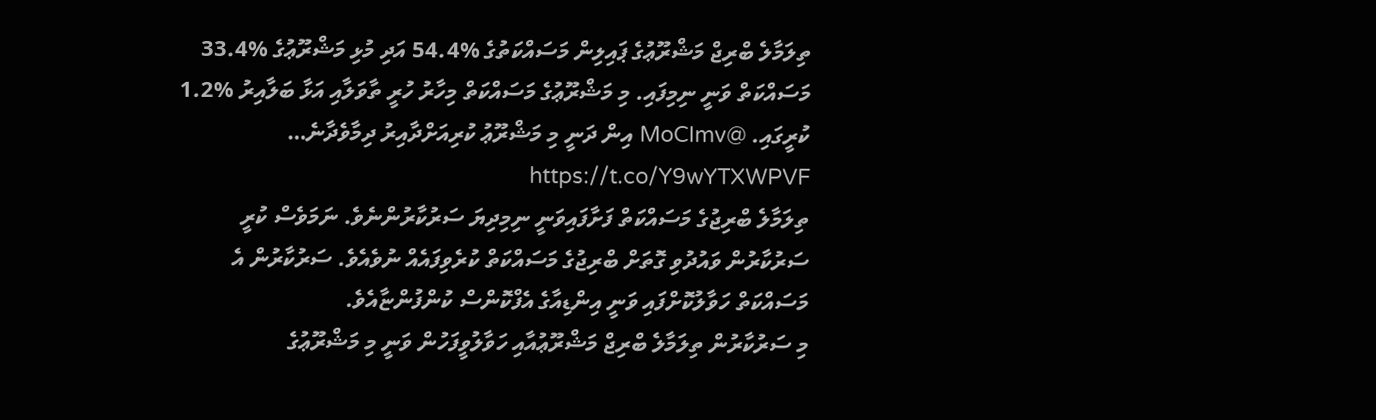ތިލަމާލެ ބްރިޖް މަޝްރޫޢުގެ ޕައިލިން މަސައްކަތުގެ %54.4 އަދި މުޅި މަޝްރޫޢުގެ %33.4 މަސައްކަތް ވަނީ ނިމިފައި. މި މަޝްރޫޢުގެ މަސައްކަތް މިހާރު ހުރީ ތާވަލާއި އަޅާ ބަލާއިރު %1.2 ކުރީގައި. @MoCImv އިން ދަނީ މި މަޝްރޫޢު ކުރިއަށްދާއިރު ދިމާވެދާނެ… https://t.co/Y9wYTXWPVF
ތިލަމާލެ ބްރިޖުގެ މަސައްކަތް ފަށާފައިވަނީ ނިމިދިޔަ ސަރުކާރުންނެވެ. ނަމަވެސް ކުރީ ސަރުކާރުން ވައުދުވި ގޮތަށް ބްރިޖުގެ މަސައްކަތް ކުރެވިފައެއް ނުވެއެވެ. ސަރުކާރުން އެ މަސައްކަތް ހަވާލުކޮށްފައި ވަނީ އިންޑިއާގެ އެފްކޮންސް ކުންފުންޏާއެވެ.
މި ސަރުކާރުން ތިލަމާލެ ބްރިޖް މަޝްރޫޢުއާއި ހަވާލުވީފަހުން ވަނީ މި މަޝްރޫޢުގެ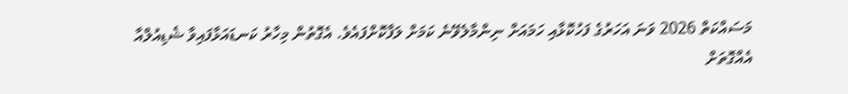މަސައްކަތް 2026 ވަނަ އަހަރުގެ ފަހުކޮޅާއި ހަމައަށް ނިންމާލެވޭނެ ކަމަށް ލަފާކޮށްފައެވެ. އެގޮތުން މިހާރު ކަނޑައަޅާފައިވާ ޝެޑިއުލްއާ އެއްގޮތަށް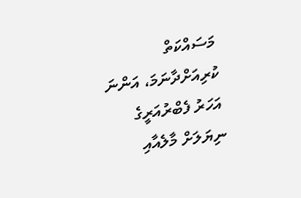މަސައްކަތް ކުރިއަށްދާނަމަ، އަންނަ އަހަރު ފެބްރުއަރީގެ ނިޔަލަށް މާލެއާއި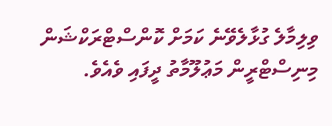ވިލިމާލެ ގުޅާލެވޭނެ ކަމަށް ކޮންސްޓްރަކްޝަން މިނިސްޓްރީން މަޢުލޫމާތު ދީފައި ވެއެވެ.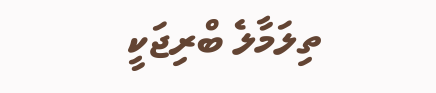ތިލަމާލެ ބްރިޖަކީ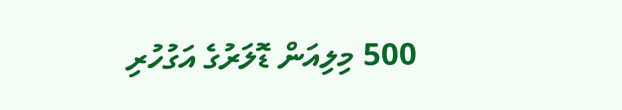500 މިލިއަން ޑޮލަރުގެ އަގުހުރި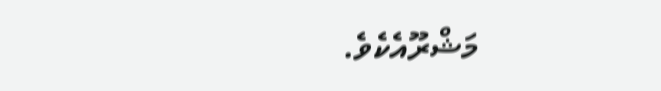މަޝްރޫއެކެވެ.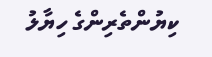ކިޔުންތެރިންގެ ހިޔާލު